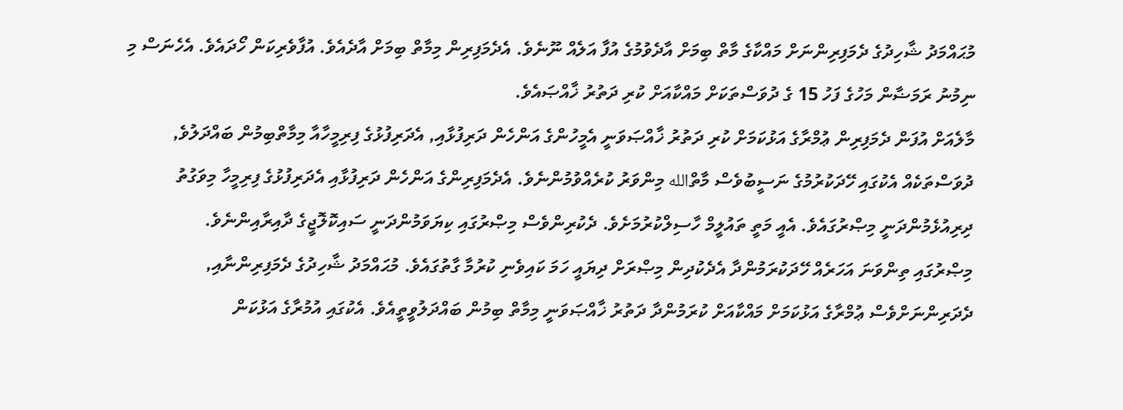މުޙައްމަދު ޝާހިދުގެ ދެމަފިރިންނަށް މައްކާގެ މާތް ބިމަށް އާދެވުމުގެ އުފާ އަލެއް ނޫނެވެ. އެދެމަފިރިން މިމާތް ބިމަށް އާދެއެވެ. އުފާވެރިކަން ހޯދައެވެ. އެހެނަސް މި ނިމުނު ރަމަޟާން މަހުގެ ފަހު 15 ގެ ދުވަސްތަކަށް މައްކާއަށް ކުރި ދަތުރު ޚާއްޞައެވެ.
މާލެއަށް އުފަން ދެމަފިރިން ޢުމްރާގެ އަޅުކަމަށް ކުރި ދަތުރު ޚާއްޞަވަނީ އެމީހުންގެ އަންހެން ދަރިފުޅާއި, އެދަރިފުޅުގެ ފިރިމީހާއާ މިމާތްބިމުން ބައްދަލުވެ, ދުވަސްތަކެއް އެކުގައި ހޭދަކުރުމުގެ ނަސީބުވެސް މާތްالله މިންވަރު ކުރެއްވުމުންނެވެ. އެދެމަފިރިންގެ އަންހެން ދަރިފުޅާއި އެދަރިފުޅުގެ ފިރިމީހާ މިވަގުތު ދިރިއުޅެމުންދަނީ މިޞްރުގައެވެ. އެއީ މަތީ ތައުލީމް ހާސިލްކުރުމަށެވެ. ދެކުރިންވެސް މިޞްރުގައި ކިޔަވަމުންދަނީ ސައިކޮލޮޖީގެ ދާއިރާއިންނެވެ.
މިޞްރުގައި ތިންވަނަ އަހަރެއް ހޭދަކުރަމުންދާ އެދެކުދިން މިޞްރަށް ދިޔައީ ހަމަ ކައިވެނި ކުރުމާ ގާތުގައެވެ. މުޙައްމަދު ޝާހިދުގެ ދެމަފިރިންނާއި, ދެދަރިންނަށްވެސް ޢުމްރާގެ އަޅުކަމަށް މައްކާއަށް ކުރަމުންދާ ދަތުރު ޚާއްޞަވަނީ މިމާތް ބިމުން ބައްދަލުވީތީއެވެ. އެކުގައި އުމުރާގެ އަޅުކަން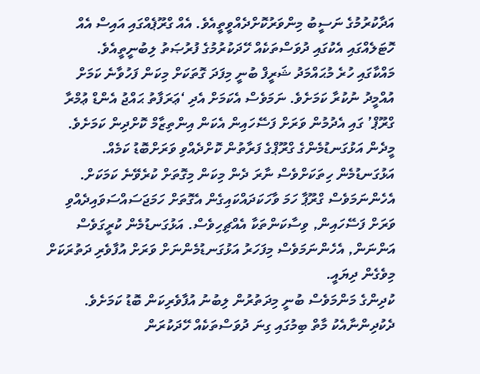އަދާކުރުމުގެ ނަސީބު މިންވަރުކޮށްދެއްވީތީއެވެ. އެއް ގްރޫޕެއްގައި އައިސް އެއް ހޮޓަލެއްގައި އެކުގައި ދުވަސްތަކެއް ހޭދަކުރުމުގެ ފުރުޞަތު ލިބުނީތީއެވެ.
މައްކާގައި ހުރެ މުޙައްމަދު ޝަރީފް ބުނީ މިފަދަ ގޮތަކަށް މިކަން ފަހުވާނެ ކަމަށް އުއްމީދު ނުކުރާ ކަމަށެވެ. ނަމަވެސް އެކަމަށް އެދި ‘ޢަރަފާތު ޙައްޖު އެންޑް ޢުމްރާ ގްރޫޕް’ ގައި އެދުމުން ވަރަށް ފަސޭހައިން އެކަން އިންތިޒާމް ކޮށްދިން ކަމަށެވެ.
މީދެން އަޅުގަނޑުމެންގެ ގްރޫޕްގެ ފަރާތުން ކޮށްދެއްވި ވަރަށްބޮޑު ކަމެއް. އަޅުގަނޑުމެން ހިތަކަށްވެސް ނާރަ ދެން މިކަން މިގޮތަށް ކުރެވޭނެ ކަމަކަށް. އެހެންނަމަވެސް ގްރޫޕާ ހަމަ ވާހަކަދައްކައިގެން އެގޮތަށް ހަމަޖަސައްސަވައިދެއްވި ވަރަށް ފަސޭހައިން, ވިސާކަންތަކާ އެއްޗިހިވެސް. އަޅުގަނޑުމެން ކުރީގަވެސް އަންނަން, އެހެންނަމަވެސް މިފަހަރު އަޅުގަނޑުމެންނަށް ވަރަށް އުފާވެރި ދަތުރަކަށް މިވެގެން ދިޔައީ.
ކުދިންގެ މަންމަވެސް ބުނީ މިދަތުރުން ލިބުނު އުފާވެރިކަން ބޮޑު ކަމަށެވެ. ދެކުދިންނާއެކު މާތް ބިމުގައި ގިނަ ދުވަސްތަކެއް ހޭދަކުރަން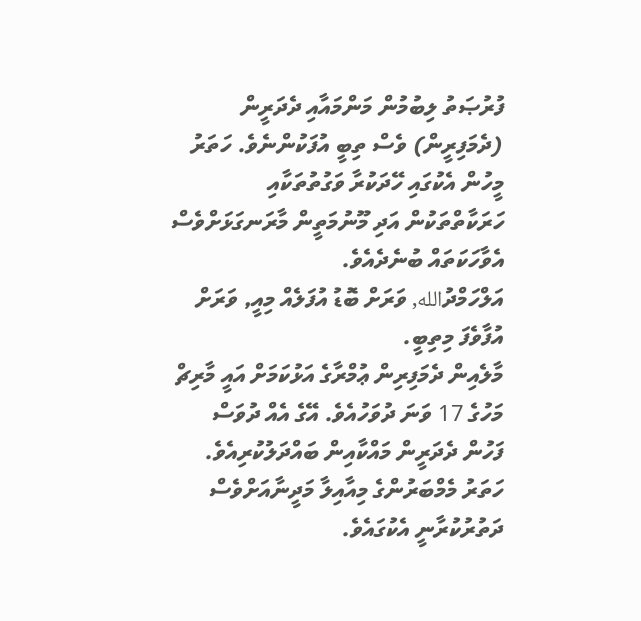ފުރުޞަތު ލިބުމުން މަންމައާއި ދެދަރީން (ދެމަފިރީން) ވެސް ތިބީ އުފަކުންނެވެ. ހަތަރު މީހުން އެކުގައި ހޭދަކުރާ ވަގުތުތަކާއި ހަރަކާތްތަކުން އަދި މޫނުމަތީން މާރަނގަޅަށްވެސް އެވާހަކަތައް ބުނެދެއެވެ.
އަލްހަމްދުالله, ވަރަށް ބޮޑު އުފަލެއް މިއީ, ވަރަށް އުފާވެފަ މިތިބީ.
މާލެއިން ދެމަފިރިން ޢުމްރާގެ އަޅުކަމަށް އައީ މާރިޗް މަހުގެ 17 ވަނަ ދުވަހުއެވެ. އޭގެ އެއް ދުވަސް ފަހުން ދެދަރީން މައްކާއިން ބައްދަލުކުރިއެވެ. ހަތަރު މެމްބަރުންގެ މިއާއިލާ މަދީނާއަށްވެސް ދަތުރުކުރާނީ އެކުގައެވެ.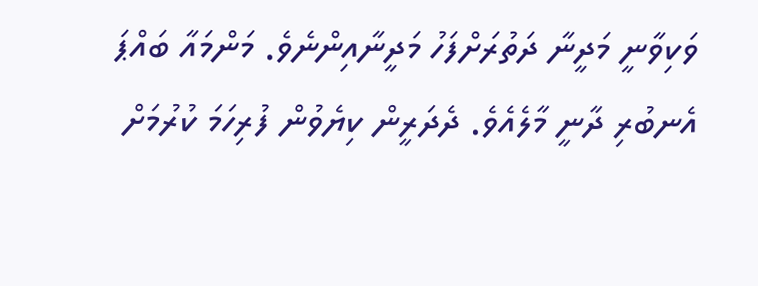ވަކިވާނީ މަދީނާ ދަތުރަށްފަހު މަދީނާއިންނެވެ. މަންމައާ ބައްޕަ އެނބުރި ދާނީ މާލެއެވެ. ދެދަރީން ކިޔެވުން ފުރިހަމަ ކުރުމަށް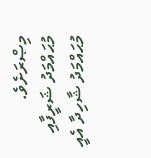މިޞްރަށެވެ.
މުޙައްމަދު ޝަރީފާއި މުޙައްމަދު ޝާހިދާ އެއީ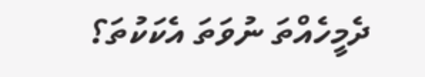ދެމީހެއްތަ ނުވަތަ އެކަކުތަ؟